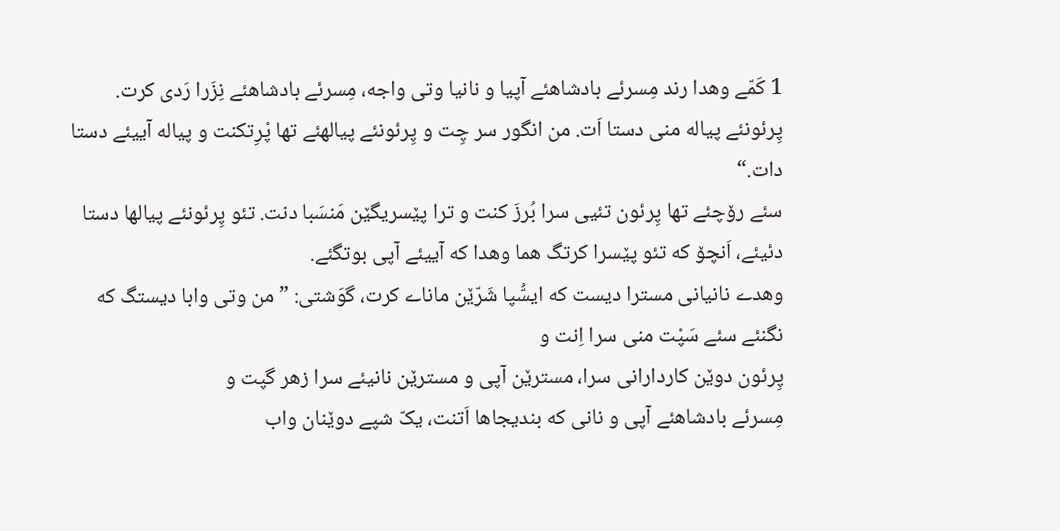1 کَمّے وهدا رند مِسرئے بادشاهئے آپیا و نانیا وتی واجه، مِسرئے بادشاهئے نِزَرا رَدی کرت.
پِرئونئے پیاله منی دستا اَت. من انگور سر چِت و پِرئونئے پیالهئے تها پْرِتکنت و پیاله آییئے دستا دات.“
سئے رۆچئے تها پِرئون تئیی سرا بُرزَ کنت و ترا پێسریگێن مَنسَبا دنت. تئو پِرئونئے پیالها دستا دئیئے، اَنچۆ که تئو پێسرا کرتگ هما وهدا که آییئے آپی بوتگئے.
وهدے نانیانی مسترا دیست که ایسُّپا شَرّێن ماناے کرت، گوَشتی: ”من وتی وابا دیستگ که نگنئے سئے سَپْت منی سرا اِنت و
پِرئون دوێن کاردارانی سرا، مسترێن آپی و مسترێن نانیئے سرا زهر گپت و
مِسرئے بادشاهئے آپی و نانی که بندیجاها اَتنت، یکّ شپے دوێنان واب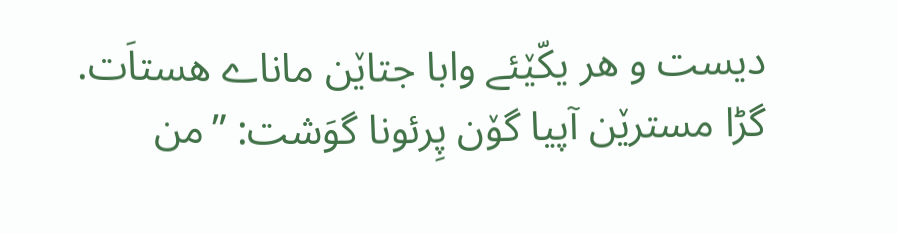دیست و هر یکّێئے وابا جتاێن ماناے هستاَت.
گڑا مسترێن آپیا گۆن پِرئونا گوَشت: ”من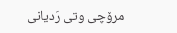مرۆچی وتی رَدیانی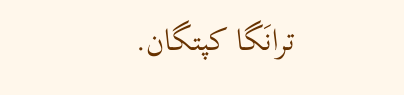ترانَگا کپتگان.